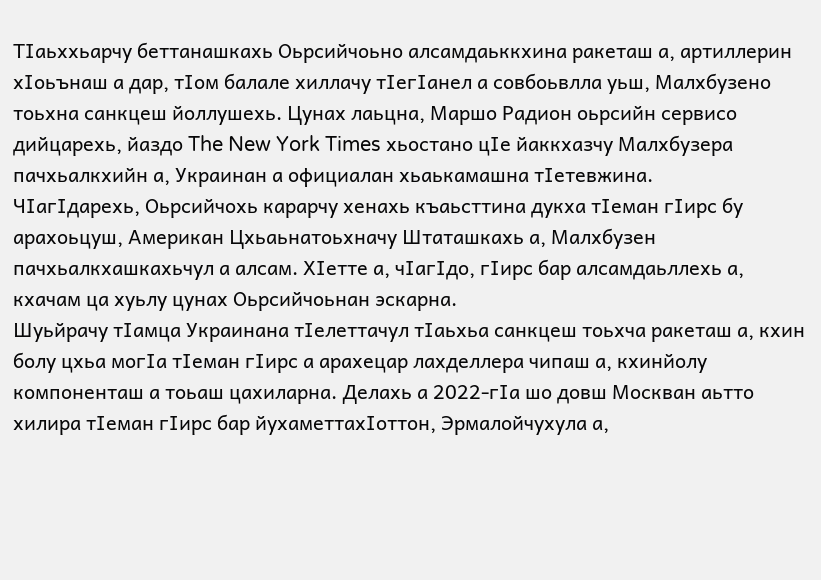ТIаьххьарчу беттанашкахь Оьрсийчоьно алсамдаьккхина ракеташ а, артиллерин хIоьънаш а дар, тIом балале хиллачу тIегIанел а совбоьвлла уьш, Малхбузено тоьхна санкцеш йоллушехь. Цунах лаьцна, Маршо Радион оьрсийн сервисо дийцарехь, йаздо The New York Times хьостано цIе йаккхазчу Малхбузера пачхьалкхийн а, Украинан а официалан хьаькамашна тIетевжина.
ЧIагIдарехь, Оьрсийчохь карарчу хенахь къаьсттина дукха тIеман гIирс бу арахоьцуш, Американ Цхьаьнатоьхначу Штаташкахь а, Малхбузен пачхьалкхашкахьчул а алсам. ХIетте а, чIагIдо, гIирс бар алсамдаьллехь а, кхачам ца хуьлу цунах Оьрсийчоьнан эскарна.
Шуьйрачу тIамца Украинана тIелеттачул тIаьхьа санкцеш тоьхча ракеташ а, кхин болу цхьа могIа тIеман гIирс а арахецар лахделлера чипаш а, кхинйолу компоненташ а тоьаш цахиларна. Делахь а 2022-гIа шо довш Москван аьтто хилира тIеман гIирс бар йухаметтахIоттон, Эрмалойчухула а,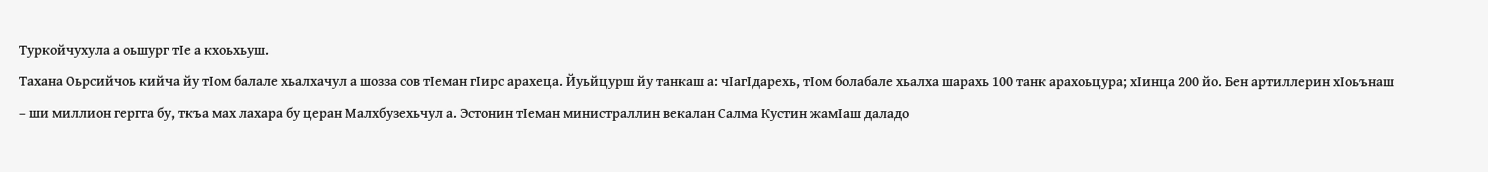Туркойчухула а оьшург тIе а кхоьхьуш.
Тахана Оьрсийчоь кийча йу тIом балале хьалхачул а шозза сов тIеман гIирс арахеца. Йуьйцурш йу танкаш а: чIагIдарехь, тIом болабале хьалха шарахь 100 танк арахоьцура; хIинца 200 йо. Бен артиллерин хIоьънаш – ши миллион гергга бу, ткъа мах лахара бу церан Малхбузехьчул а. Эстонин тIеман министраллин векалан Салма Кустин жамIаш даладо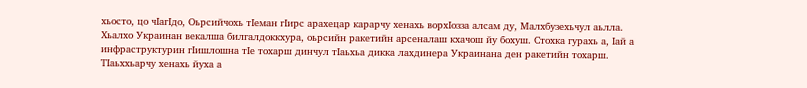хьосто, цо чIагIдо, Оьрсийчохь тIеман гIирс арахецар карарчу хенахь ворхIозза алсам ду, Малхбузехьчул аьлла.
Хьалхо Украинан векалша билгалдоккхура, оьрсийн ракетийн арсеналаш кхачош йу бохуш. Стохка гурахь а, Iай а инфраструктурин гIишлошна тIе тохарш динчул тIаьхьа дикка лахдинера Украинана ден ракетийн тохарш. ТIаьххьарчу хенахь йуха а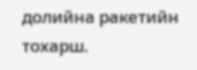долийна ракетийн тохарш.